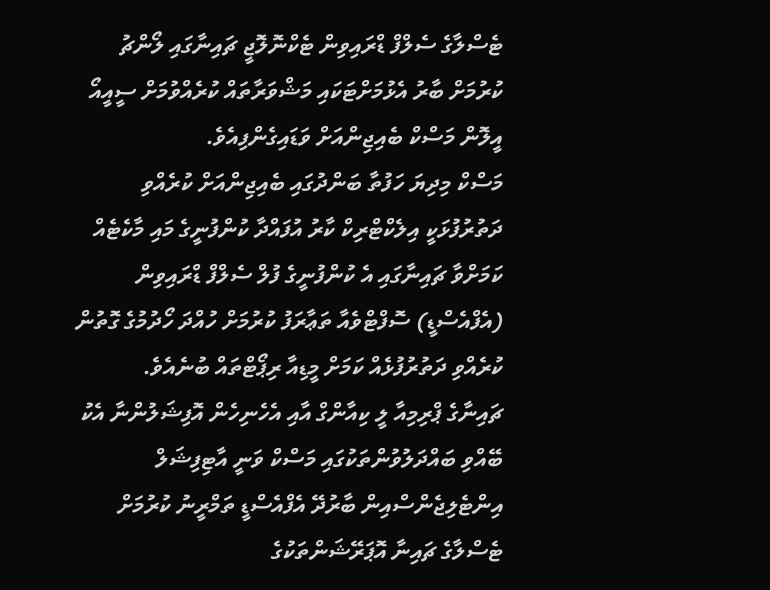ޓެސްލާގެ ސެލްފް ޑްރައިވިން ޓެކްނޮލޮޖީ ޗައިނާގައި ލޯންޗު ކުރުމަށް ބާރު އެޅުމަށްޓަކައި މަޝްވަރާތައް ކުރެއްވުމަށް ސީއީއޯ އީލޮން މަސްކް ބެއިޖިންއަށް ވަޑައިގެންފިއެވެ.
މަސްކް މިދިޔަ ހަފުތާ ބަންދުގައި ބެއިޖިންއަށް ކުރެއްވި ދަތުރުފުޅަކީ އިލެކްޓްރިކް ކާރު އުފައްދާ ކުންފުނީގެ މައި މާކެޓެއް ކަމަށްވާ ޗައިނާގައި އެ ކުންފުނީގެ ފުލް ސެލްފް ޑްރައިވިން (އެފްއެސްޑީ) ސޮފްޓްވެއާ ތަޢާރަފު ކުރުމަށް ހުއްދަ ހޯދުމުގެ ގޮތުން ކުރެއްވި ދަތުރުފުޅެއް ކަމަށް މީޑިއާ ރިޕޯޓްތައް ބުނެއެވެ.
ޗައިނާގެ ޕްރިމިއާ ލީ ކިއާންގް އާއި އެހެނިހެން އޮފިޝަލުންނާ އެކު ބޭއްވި ބައްދަލުވުންތަކުގައި މަސްކް ވަނީ އާޓިފިޝަލް އިންޓެލިޖެންސްއިން ބާރުދޭ އެފްއެސްޑީ ތަމްރީނު ކުރުމަށް ޓެސްލާގެ ޗައިނާ އޮޕަރޭޝަންތަކުގެ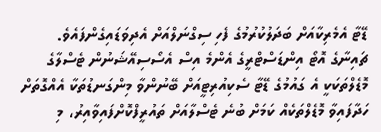ޑޭޓާ އެމެރިކާއަށް ބަދަލުކުރުމުގެ ފެހި ސިގްނަލްއަށް އެދިވަޑައިގެންފައެވެ.
ޗައިނާގެ އޮޓޯ އިންޑަސްޓްރީގެ އެންމެ އިސް އެސޯސިއޭޝަނުން ޓެސްލާގެ މޮޑެލްތަކަކީ އެ ގައުމުގެ ޑޭޓާ ސެކިއުރިޓީއަށް ބޭނުންވާ މިންގަނޑުތަކާ އެއްގޮތަށް ހަދާފައިވާ މޮޑެލްތަކެއް ކަމަށް ބުނެ ޓެސްލާއަށް ތައުރީފްކޮށްފައިވާއިރު، މި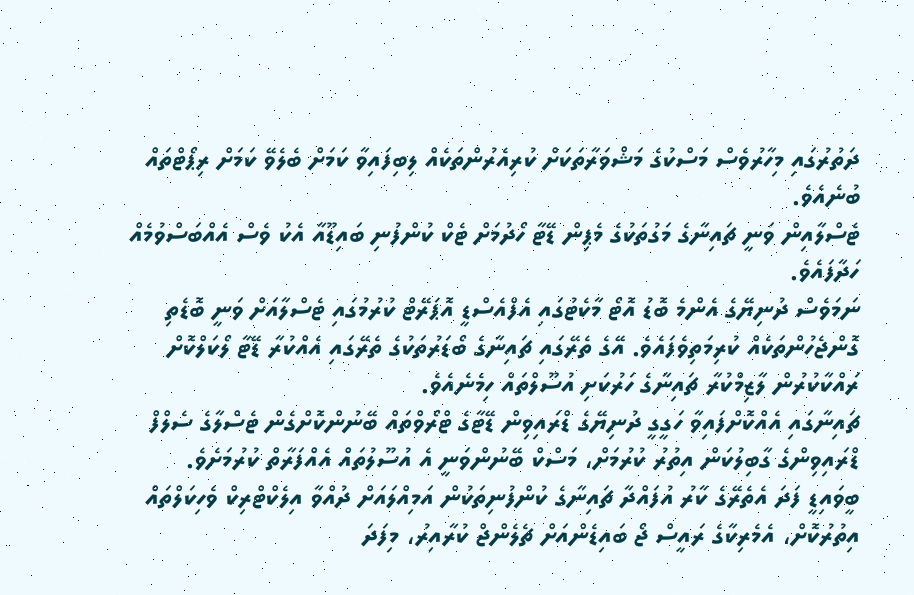ދަތުރުގައި މިހާރުވެސް މަސްކުގެ މަޝްވަރާތަކަށް ކުރިއެރުންތަކެއް ލިބިފައިވާ ކަމަށް ބެލެވޭ ކަމަށް ރިޕޯޓްތައް ބުނެއެވެ.
ޓެސްލާއިން ވަނީ ޗައިނާގެ މަގުތަކުގެ މެޕިން ޑޭޓާ ހޯދުމަށް ޓެކް ކުންފުނި ބައިޑޫއާ އެކު ވެސް އެއްބަސްވުމެއް ހަދާފައެވެ.
ނަމަވެސް ދުނިޔޭގެ އެންމެ ބޮޑު އޮޓޯ މާކެޓުގައި އެފްއެސްޑީ އޮޕަރޭޓް ކުރުމުގައި ޓެސްލާއަށް ވަނީ ބޮޑެތި ގޮންޖެހުންތަކެއް ކުރިމަތިވެފައެވެ. އޭގެ ތެރޭގައި ޗައިނާގެ ބޯޑަރުތަކުގެ ތެރޭގައި އެއްކުރާ ޑޭޓާ ލޯކަލްކޮށް ރައްކާކުރުން ލާޒިމްކުރާ ޗައިނާގެ ހަރުކަށި އުސޫލްތައް ހިމެނެއެވެ.
ޗައިނާގައި އެއްކޮށްފައިވާ ހަގީގީ ދުނިޔޭގެ ޑްރައިވިން ޑޭޓާގެ ޓްރޯވްތައް ބޭނުންކޮށްގެން ޓެސްލާގެ ސެލްފް ޑްރައިވިންގެ ގާބިލުކަން އިތުރު ކުރުމަށް، މަސްކް ބޭނުންވަނީ އެ އުސޫލުތައް އެއްފަރާތް ކުރުމަށެވެ.
ބީވައިޑީ ފަދަ އެތެރޭގެ ކާރު އުފައްދާ ޗައިނާގެ ކުންފުނިތަކުން އަމިއްލައަށް ދުއްވާ އިލެކްޓްރިކް ވެހިކަލްތައް އިތުރުކޮށް، އެމެރިކާގެ ރައީސް ޖޯ ބައިޑެންއަށް ޗެލެންޖް ކުރާއިރު، މިފަދަ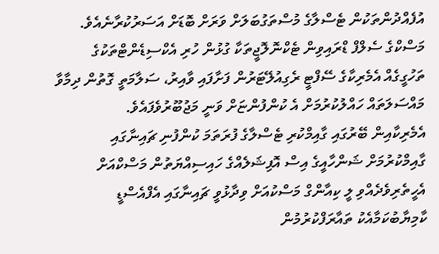އުފެއްދުންތަކުން ޓެސްލާގެ މުސްތަގުބަލަށް ވަރަށް ބޮޑަށް އަސަރުކުރާނެއެވެ.
މަސްކްގެ ސެލްފް ޑްރައިވިން ޓެކްނޮލޮޖީތަކާ ގުޅުން ހުރި އެކްސިޑެންޓްތަކުގެ ތަހުގީގެއް އެމެރިކާގެ ސޭފްޓީ ރެގިއުލޭޓަރުން ފަށާފައި ވާއިރު، ސަލާމަތީ ގޮތުން ދިމާވާ މައްސަލަތައް ހައްލުކުރުމަށް އެ ކުންފުންޏަށް ވަނީ މަޖުބޫރުވެފައެވެ.
އެމެރިކާއިން ބޭރުގައި ގާއިމްކުރި ޓެސްލާގެ ފުރަތަމަ ކުންފުނި ޗައިނާގައި ގާއިމްކުރުމަށް ޝަންހާއީގެ އިސް އޮފިޝަލެއްގެ ހައިސިއްޔަތުން މަސްކްއަށް އެހީތެރިވެދެއްވި ލީ ކިއާންގް މަސްކުއަށް ވިދާޅުވީ ޗައިނާގައި އެފްއެސްޑީ ކާމިޔާބުކަމާއެކު ތައާރަފްކުރުމުން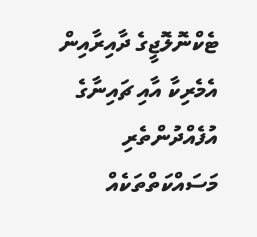ޓެކްނޮލޮޖީގެ ދާއިރާއިން އެމެރިކާ އާއި ޗައިނާގެ އުފެއްދުންތެރި މަސައްކަތްތަކެއް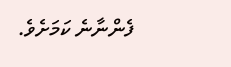ފެންނާނެ ކަމަށެވެ.